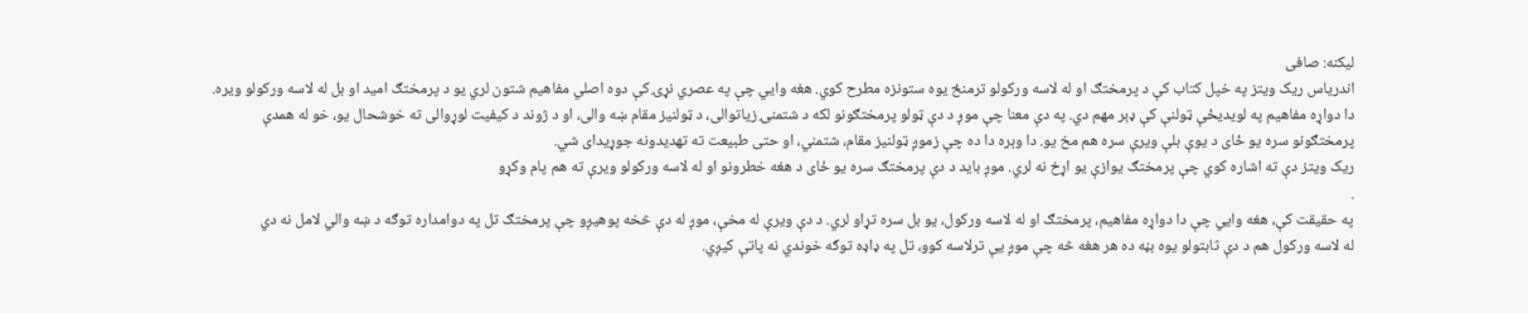لیکنه: صافی
اندریاس ریک ویتز په خپل کتاب کې د پرمختګ او له لاسه ورکولو ترمنځ یوه ستونزه مطرح کوي. هغه وايي چې په عصري نړۍ کې دوه اصلي مفاهیم شتون لري یو د پرمختګ امید او بل له لاسه ورکولو ویره.
دا دواړه مفاهیم په لویدیځې ټولنې کې ډېر مهم دي. په دې معنا چې موږ د دې ټولو پرمختګونو لکه د شتمنۍ زیاتوالی، د ټولنیز مقام ښه والی، او د ژوند د کیفیت لوړوالی ته خوشحال یو، خو له همدې پرمختګونو سره یو ځای د یوې بلې ویرې سره هم مخ یو. دا وېره دا ده چې زموږ ټولنیز مقام، شتمني، او حتی طبیعت ته تهدیدونه جوړیدای شي.
ریک ویتز دې ته اشاره کوي چې پرمختګ یوازې یو اړخ نه لري. موږ باید د دې پرمختګ سره یو ځای د هغه خطرونو او له لاسه ورکولو ویرې ته هم پام وکړو
.
په حقیقت کې، هغه وايي چې دا دواړه مفاهیم، پرمختګ او له لاسه ورکول، یو بل سره تړاو لري. د دې ویرې له مخې، موږ له دې څخه پوهیږو چې پرمختګ تل په دوامداره توګه د ښه والي لامل نه دي
له لاسه ورکول هم د دې ثابتولو یوه بڼه ده هر هغه څه چې موږ یې ترلاسه کوو، تل په ډاډه توګه خوندي نه پاتې کیږي.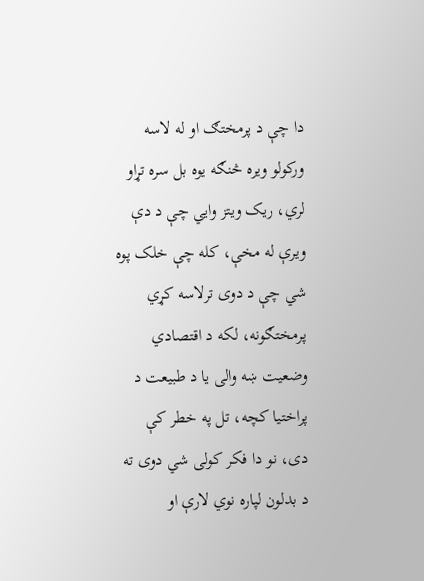دا چې د پرمختګ او له لاسه ورکولو ویره څنګه یوه بل سره تړاو لري، ریک ویتز وایي چې د دې ویرې له مخې، کله چې خلک پوه شي چې د دوی ترلاسه کړي پرمختګونه، لکه د اقتصادي وضعیت ښه والی یا د طبیعت د پراختیا کچه، تل په خطر کې دی، نو دا فکر کولی شي دوی ته د بدلون لپاره نوي لارې او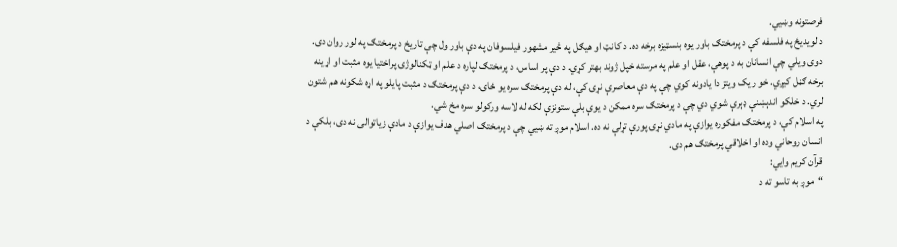فرصتونه وښيي.
د لویدیځ په فلسفه کې د پرمختګ باور یوه بنسټیزه برخه ده. د کانټ او هیګل په څیر مشهور فیلسوفان په دې باور ول چې تاریخ د پرمختګ په لور روان دی. دوی ویلي چې انسانان به د پوهې، عقل او علم په مرسته خپل ژوند بهتر کړي. د دې پر اساس، د پرمختګ لپاره د علم او ټکنالوژۍ پراختیا یوه مثبت او اړینه برخه ګڼل کیږي. خو ریک ویتز دا یادونه کوي چې په دې معاصرې نړۍ کې، له دې پرمختګ سره یو ځای، د دې پرمختګ د مثبت پایلو په اړه شکونه هم شتون لري. د خلکو اندېښنې ډېرې شوي دي چې د پرمختګ سره ممکن د یوې بلې ستونزې لکه له لاسه ورکولو سره مخ شي.
په اسلام کې، د پرمختګ مفکوره یوازې په مادي نړۍ پورې تړلې نه ده. اسلام موږ ته ښيي چې د پرمختګ اصلي هدف یوازې د مادې زیاتوالی نه دی، بلکې د انسان روحاني وده او اخلاقي پرمختګ هم دی.
قرآن کریم وایي:
“موږ به تاسو ته د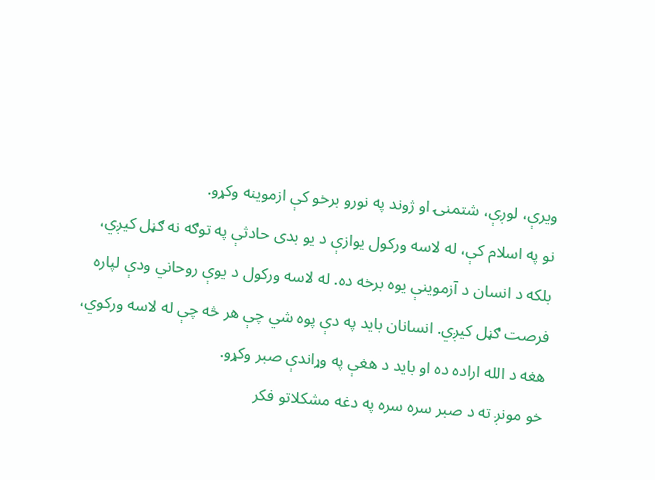ویرې، لوږې، شتمنۍ او ژوند په نورو برخو کې ازموینه وکړو.
نو په اسلام کې، له لاسه ورکول یوازې د یو بدی حادثې په توګه نه ګڼل کیږي، بلکه د انسان د آزموینې یوه برخه ده. له لاسه ورکول د یوې روحاني ودې لپاره فرصت ګڼل کیږي. انسانان باید په دې پوه شي چې هر څه چې له لاسه ورکوي، هغه د الله اراده ده او باید د هغې په وړاندې صبر وکړو.
خو مونږ ته د صبر سره سره په دغه مشکلاتو فکر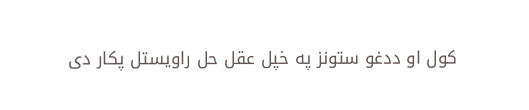کول او ددغو ستونز په خپل عقل حل راويستل پکار دی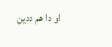او دا هم ددين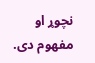نچوړ او مفهوم دی.